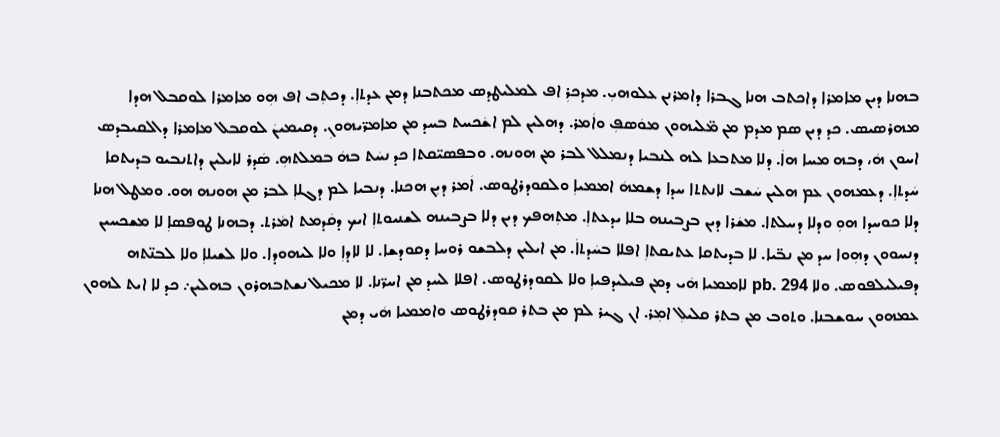ܒܗܢܐ ܕܝܢ ܡܐܡܪܐ ܕܐܟܬܒ ܗܢܐ ܓܒܪܐ ܕܐܡܪܢܢ ܥܠܘܗܝܼ. ܡܕܟܪܼ ܐܦ ܠܡܠܝܛܕܣ ܡܟܬܒܢܐ ܕܡܢ ܥܕܬܐܼ. ܕܟܬܼܒ ܐܦ ܗܼܘ ܡܐܡܪܐ ܠܘܩܒܠ ܗܕܐ ܡܗܪܣܝܣ. ܟܕ ܕܝܢ ܣܡ ܡܕܡ ܡܢ ܡ̈ܠܝܗܘܢ ܡܘܿܣܦܼ ܘܐܿܡܪ. ܕܗܠܝܢ ܠܡ ܐܫܿܟܚܬ ܒܚܕ ܡܢ ܡܐܡܪ̈ܝܗܘܢܼ. ܕܩܝܡܝܢܿ ܠܘܩܒܠ ܡܐܡܪܐ ܕܐܠܩܝܒܕܣ ܐܚܘܢ ܗܿ، ܕܒܗ ܡܚܐ ܗܐܿ. ܕܠܐ ܡܬܒܥܐ ܠܗ ܠܢܒܝܐ ܕܢܡܠܠ ܠܒܪ ܡܢ ܗܘܢܗ. ܘܒܦܣܝ̈ܩܬܐ ܟܕ ܢܚܿܬ ܒܗܿ ܒܡܠܬܗܼ. ܣܿܕܪ ܠܐܝܠܝܢ ܕܐܬܢܒܝܘ ܒܕܝܬܩܐ ܚܿܕܬܐܼ. ܕܥܡܗܘܢ ܥܡ ܗܠܝܢ ܚܿܫܒ ܠܐܢܬܬܐ ܚܕܐ ܕܫܡܗܿ ܐܡܡܝܐܼ ܘܠܩܘܕܪܛܘܣ. ܐܿܡܪ ܕܝܼܢ ܗܟܢܐ. ܕܢܒܝܐ ܠܡ ܕܓܠܐܼ ܠܒܪ ܡܢ ܗܘܢܗ ܗܘ. ܘܡܛܠ ܗܢܐ ܕܠܐ ܟܘܚܕܐ ܗܘܼ ܘܕܠܐ ܕܚܠܬܐ. ܡܫܿܪܐ ܕܝܢ ܒܨܒܝܢܗ ܒܠܐ ܝܕܥܬܐܼ. ܡܬܼܗܦܟ ܕܝܢ ܕܠܐ ܒܨܒܝܢܗ ܠܫܢܝܘܬܐܼ ܐܝܟ ܕܩܿܕܡܬ ܐܡܿܪܬ. ܕܒܗܢܐ ܛܘܦܣܐܼ ܠܐ ܡܫܟܚܝܢ ܕܢܚܘܘܢ ܕܗܼܘܐ ܚܕ ܡܢ ܢܒ̈ܝܐ. ܠܐ ܒܕܝܬܩܐ ܥܬܝܩܬܐܼ ܐܦܠܐ ܒܚܿܕܬܐܿ. ܡܢ ܐܝܠܝܢ ܕܠܒܫܘ ܪܘܚܐ ܕܩܘܕܫܐ. ܠܐ ܠܐܕܐܼ ܘܠܐ ܠܝܗܘܕܐ. ܘܠܐ ܠܫܝܠܐܼ ܘܠܐ ܠܒܢ̈ܬܗ ܕܦܝܠܝܠܦܘܣ. ܘܠܐ pb. 294 ܠܐܡܡܝܐ ܗܿܝ ܕܡܢ ܦܝܠܝܕܦܝܐܼ ܘܠܐ ܠܩܘܕܪܛܘܣ. ܐܦܠܐ ܠܚܕ ܡܢ ܐܚܪ̈ܢܐ. ܠܐ ܡܟܝܠ ܢܫܬܒܗܪܘܢ ܒܗܠܝܢ܇ ܟܕ ܠܐ ܐܝܬ ܠܗܘܢ ܥܡܗܘܢ ܚܘܫܒܢܐ. ܘܬܘܒ ܡܢ ܒܬܪ ܩܠܝܠܼ ܐܡܼܪ. ܐܢ ܓܝܪ ܠܡ ܡܢ ܒܬܪ ܩܘܕܪܛܘܣ ܘܐܡܡܝܐ ܗܿܝ ܕܡܢ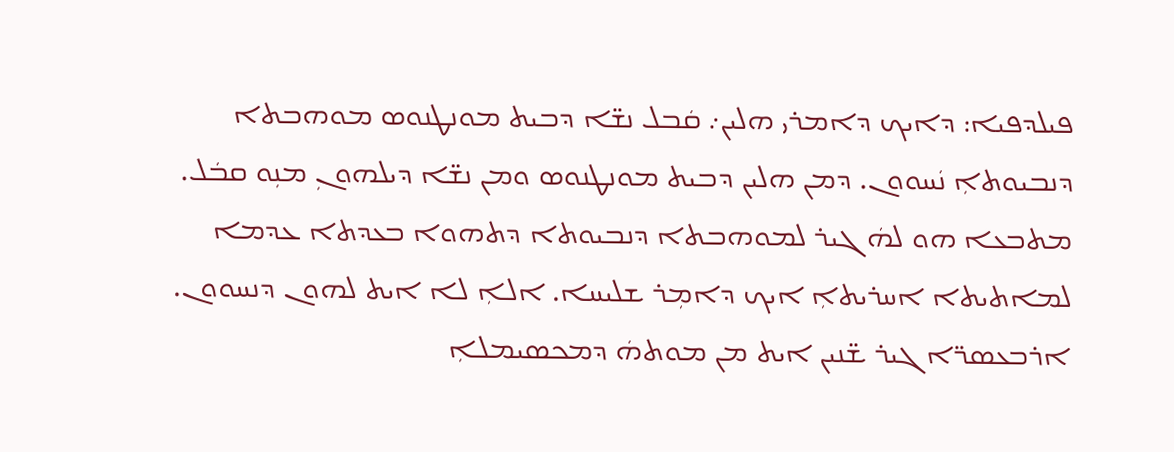ܦܝܠܕܦܝܐ: ܕܐܝܟ ܕܐܡܪܝ ܗܠܝܢ܇ ܩܿܒܠ ܢܫ̈ܐ ܕܒܝܬ ܡܘܢܛܢܘܣ ܡܘܗܒܬܐ ܕܢܒܝܘܬܐܼ ܢܿܚܘܘܢ. ܕܡܢ ܗܠܝܢ ܕܒܝܬ ܡܘܢܛܢܘܣ ܘܡܢ ܢܫ̈ܐ ܕܝܠܗܘܢܼ ܡܢܼܘ ܩܒܿܠ. ܡܬܒܥܐ ܗܘ ܠܗܿ ܓܝܪ ܠܡܘܗܒܬܐ ܕܢܒܝܘܬܐ ܕܬܗܘܐ ܒܥܕܬܐ ܥܕܡܐ ܠܡܐܬܝܬܐ ܐܚܪܝܬܐܼ ܐܝܟ ܕܐܡܼܪ ܫܠܝܚܐ. ܐܠܐܼ ܠܐ ܐܝܬ ܠܗܘܢ ܕܢܚܘܘܢ. ܐܪܒܥܣܪ̈ܐ ܓܝܪ ܫ̈ܢܝܢ ܐܝܬ ܡܢ ܡܘܬܗܿ ܕܡܟܣܝܡܠܐܼ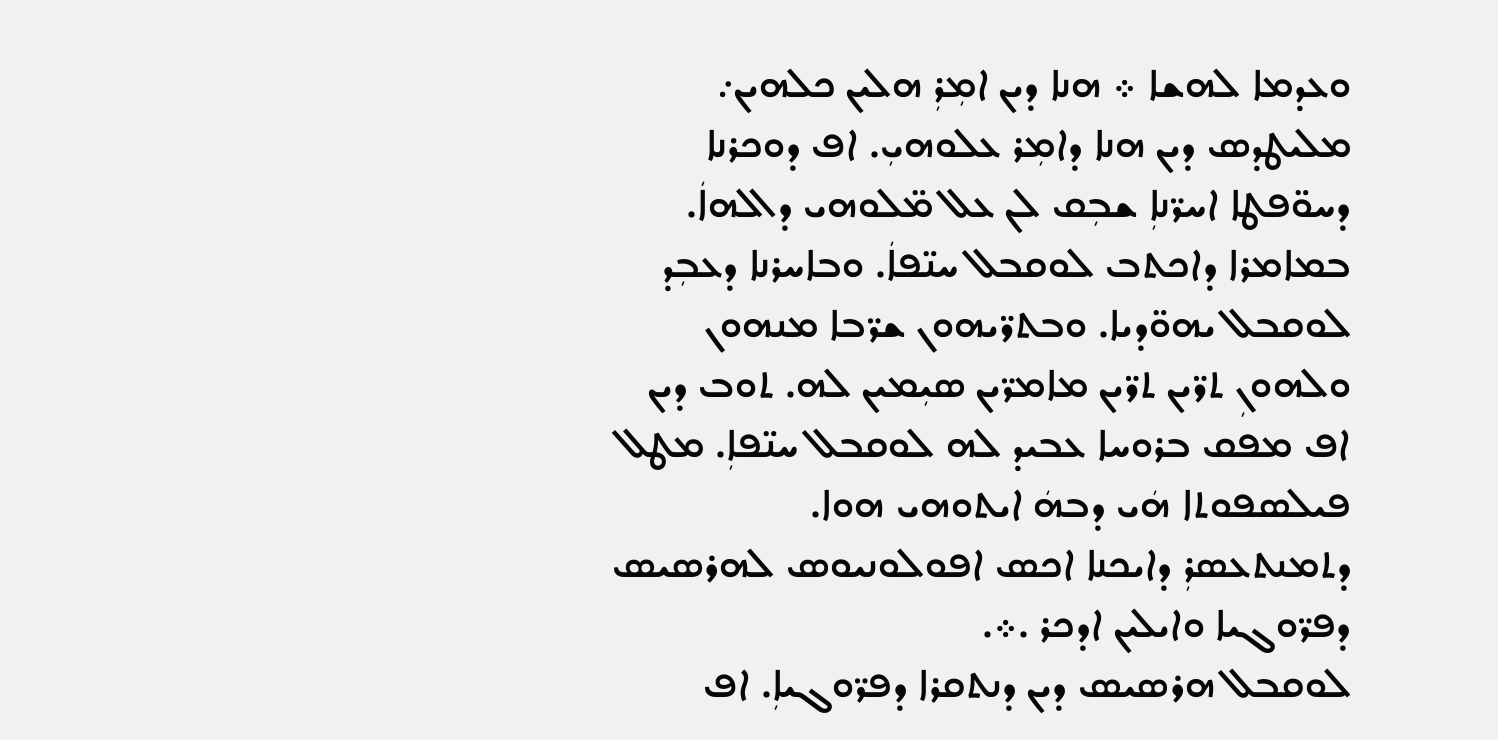ܘܥܕܡܐ ܠܗܫܐ ܀ ܗܢܐ ܕܝܢ ܐܡܼܪܼ ܗܠܝܢ ܟܠܗܝܢ܇ ܡܠܝܛܕܣ ܕܝܢ ܗܢܐ ܕܐܡܼܪ ܥܠܘܗܝܼ. ܐܦ ܕܘܟܪܢܐ ܕܚܘ̈ܦܛܐ ܐܚܪ̈ܢܐܼ ܫܒܼܩ ܠܢ ܥܠ ܡ̈ܠܘܗܝ ܕܐܠܗܐܿ. ܒܡܐܡܪܐ ܕܐܟܬܒ ܠܘܩܒܠ ܚܢ̈ܦܐܿ. ܘܒܐܚܪܢܐ ܕܥܒܼܕ ܠܘܩܒܠ ܝܗܘ̈ܕܝܐ. ܘܒܬܪ̈ܝܗܘܢ ܫܪ̈ܒܐ ܡܢܗܘܢ ܘܠܗܘܢܼ ܬܪ̈ܝܢ ܬܪ̈ܝܢ ܡܐܡܪ̈ܝܢ ܣܝܼܡܝܢ ܠܗ. ܬܘܒ ܕܝܢ ܐܦ ܡܦܩ ܒܪܘܚܐ ܥܒܝܕ ܠܗ ܠܘܩܒܠ ܚܢ̈ܦܐܼ. ܡܛܠ ܦܝܠܣܦܘܬܐ ܗܿܝ ܕܒܗܿ ܐܝܬܘܗܝ ܗܘܐ.
ܕܬܡܢܬܥܣܪܼ ܕܐܝܟܢܐ ܐܟܣ ܐܦܘܠܘܢܝܘܣ ܠܗܪܣܝܣ ܕܦܪ̈ܘܓܝܐ ܘܐܝܠܝܢ ܐܕܟܪ .܀.
ܠܘܩܒܠ ܗܪܣܝܣ ܕܝܢ ܕܢܬܩܪܐ ܕܦܪ̈ܘܓܝܐܼ. ܐܦ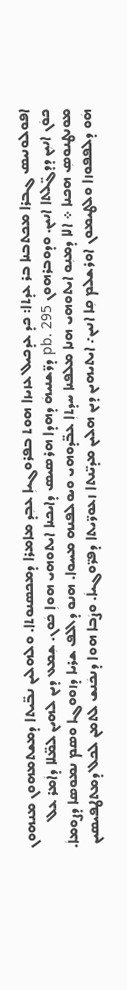ܐܦܘܠܘܢܝܣ ܓܒܪܐ ܡܟܬܒܢܐ ܒܪ ܥܕܬܐ: ܟܕ ܥܕܟܝܠ ܥܙܝܙܐ ܗܘܬ ܒܦܪܘܓܝܐܼ ܥܒܼܕ ܡܐܡܪܐ ܕܡܟܣܢܘܬܐ. ܘܠܗܠܝܢ ܢܒ̈ܝܬܐ ܕܡܫܬܡܗܘܢ ܡܢܗܘܢ ܟܘܿܢ ܐܢܝܼܢ ܕܕܓ̈ܠܬܐ ܐܢܝܢ. ܘܕܘܒܪܗܘܢ pb. 295 ܕܪ̈ܫܢܝܗܿ ܕܗܕܐ ܗܪܣܝܣ ܕܐܝܟܢܐ ܐܝܬܘܗܝ ܗܘܐܼ ܟܿܘܢ. ܫܼܡܥ ܕܝܢ ܠܗܝܢ ܠܡ̈ܠܐ ܕܐܿܡܪ ܥܠ ܡܘܢܛܢܘܣܼ ܗܟܢܐ ܀ ܐܠܐ ܕܡܢܼܘ ܐܝܬܘܗܝ ܗܢܐ ܡܠܦܢܐ ܚܕܬܐܼ ܥܒ̈ܕܘܗܝ ܘܝܘܠܦܢܗ ܡܚܘܐ. ܗܢܘ ܕܐܠܦ ܫܪܝܐ ܕܙܘܘܓܐ ܘܣܡ ܢܡܘܣܐ ܕܨܘܡܐܿ. ܗܿܘ ܕܠܦܦܘܙܐ ܘܠܛܝܡܘܢ ܐܘܪܫܠܡ ܩܼܐ ܐܢܝܢ܇ ܐܝܬܝܗܝܢ ܕܝܢ ܗܠܝܢ ܡܕܝ̈ܢܬܐ ܙܥܘܪ̈ܝܬܐ ܕܦܪ̈ܘܓܝܐܿ. ܘܨܿܒܐ ܗܘܐ ܕܢܟܿܢܫ ܠܬܡܢ ܠܟܠ ܕܡܬܛܦܝܣܝܢ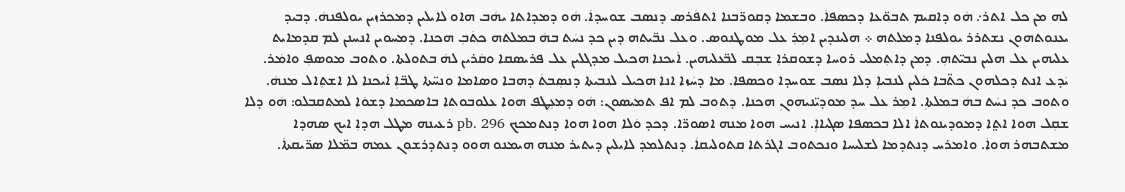ܠܗ ܡܢ ܟܠ ܐܬܪ܇ ܗܿܘ ܕܐܩܝܡ ܬܒܘ̈ܥܐ ܕܟܣܦܐܿ. ܘܒܫܡܐ ܕܩܘܪ̈ܒܢܐ ܐܬܦܿܪܣ ܕܢܣܒ ܫܘܚܕܐܿ. ܗܿܘ ܕܡܕܐܬܐ ܝܗܿܒ ܗܐܘ ܠܐܝܠܝܢ ܕܡܟܪܙܝܢ ܝܘܠܦܢܗܿ. ܕܒܝܕ ܝܥܢܘܬܗܘܢ ܢܫܬܪܪ ܝܘܠܦܢܐ ܕܡܠܬܗ ܀ ܗܠܝܢܕܝܢ ܐܡܼܪܼ ܥܠ ܡܘܛܢܘܣ. ܘܥܠ ܢܒ̈ܝܬܗ ܕܝܢ ܟܕ ܢܚܿܬ ܒܗܿ ܒܡܠܬܗ ܟܬܿܒܼ ܗܟܢܐ. ܕܡܚܘܝܢ ܐܢܚܢܢ ܠܡ ܩܕܡܐܝܬ ܥܠܝܗܝܢ ܥܠ ܗܠܝܢ ܢܒܝ̈ܬܗܼ. ܕܡܢ ܕܐܬܼܡܠܝ ܪܘܚܐ ܕܫܘܩܪܐܼ ܫܒܼܩ ܠܒ̈ܥܠܝܗܝܢ. ܐܿܝܟܢܐ ܗܟܝܠ ܡܕܓܠܝܢ ܥܠ ܦܪܝܣܩܐ ܘܩܿܪܝܢ ܠܗܿ ܒܬܘܠܬܐ. ܘܬܘܒ ܡܘܣܦܼ ܘܐܡܿܪ. ܝܿܕܥ ܐܢܬ ܕܟܠܗܘܢ ܟܬ̈ܒܐ ܟܿܠܝܢ ܠܢܒܝܐܼ ܕܠܐ ܢܣܒ ܫܘܚܕܐ ܘܟܣܦܐ. ܡܐ ܕܚܿܙܐ ܐܢܐ ܗܟܝܠ ܠܢܒܝܬܐ ܕܢܣܼܒܬܿ ܕܗܒܐ ܘܣܐܡܐ ܘܢܚ̈ܬܐ ܛܒ̈ܐܼ ܐܿܝܟܢܐ ܠܐ ܐܫܬܼܐܠ ܡܢܗܿ. ܘܬܘܒ ܟܕ ܢܚܿܬ ܒܗܿ ܒܡܠܬܐܼ. ܐܡܼܪ ܥܠ ܚܕ ܡܘܕܝ̈ܢܝܗܘܢܼ ܗܟܢܐ. ܕܬܘܒ ܠܡ ܐܦ ܬܡܝܣܘܢ: ܗܿܘ ܕܡܥܼܛܦ ܗܘܐ ܥܠܘܒܘܬܐ ܒܐܣܟܡܐ ܕܫܘܿܐ ܠܡܬܩܒܠܘ: ܗܿܘ ܕܠܐ ܫܩܼܠ ܗܘܐ ܐܬ݀ܐ ܕܡܘܕܝܢܘܬܐܿ ܐܠܐ ܒܟܣܦܐ ܣܓܝܐܐܼ. ܐܢܝܚ ܗܘܐ ܡܢܗ ܐܣܘܪ̈ܐ. ܕܟܕ ܘܿܠܐ ܗܘܐ ܗܘܐ ܕܢܬܡܟܟ pb. 296 ܪܥܝܢܗ ܡܛܠ ܗܕܐܼ ܐܝܟ ܣܗܕܐ ܡܫܬܒܗܪ ܗܘܐܿ. ܘܐܡܪܚ ܕܢܬܕܡܐ ܠܫܠܝܚܐ ܘܢܟܬܘܒ ܐܓܪܬܐ ܩܬܘܠܝܩܐܿ. ܕܢܬܠܡܕ ܠܐܝܠܝܢ ܕܝܬܝܪ ܡܢܗ ܗܝܡܢܘ ܗܘܘ ܕܢܬܕܪܫܘܢ ܥܡܗ ܒܡ̈ܠܐ ܣܪ̈ܝܩܬܐܿ.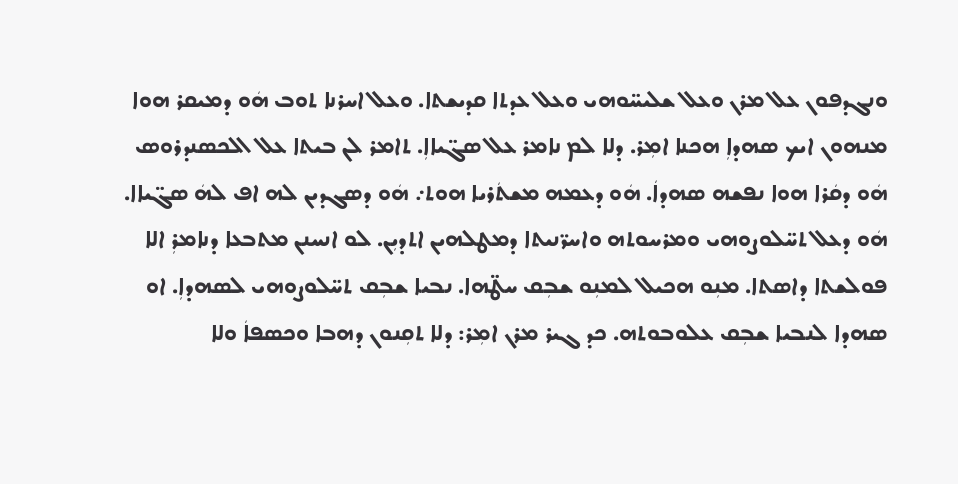ܘܢܓܕܦܘܢ ܥܠ ܡܪܢ ܘܥܠ ܫܠܝܚ̈ܘܗܝ ܘܥܠ ܥܕܬܐ ܩܕܝܫܬܐ. ܘܥܠ ܐܚܪܢܐ ܬܘܒ ܗܿܘ ܕܡܝܩܪ ܗܘܐ ܡܢܗܘܢ ܐܝܟ ܣܗܕܐܼ ܗܟܢܐ ܐܡܼܪ. ܕܠܐ ܠܡ ܢܐܡܪ ܥܠ ܣܓ̈ܝܐܐܼ. ܬܐܡܪ ܠܢ ܒܝܬܐ ܥܠ ܐܠܟܣܢܕܪܘܣ ܗܿܘ ܕܩܿܪܐ ܗܘܐ ܢܦܫܗ ܣܗܕܐܿ. ܗܿܘ ܕܥܡܗ ܡܫܬܿܪܝܐ ܗܘܬ܇ ܗܿܘ ܕܣܓܕܝܢ ܠܗ ܐܦ ܠܗܿ ܣܓ̈ܝܐܐ. ܗܿܘ ܕܥܠ ܬܚ̈ܠܘܨܘܗܝ ܘܡܪܚܘܬܗ ܘܐܚܪ̈ܢܝܬܐ ܕܡܛܠܗܝܢ ܐܬܕܝܼܢ. ܠܘ ܐܢܚܢܢ ܡܬܒܥܐ ܕܢܐܡܪܼ ܐܠܐ ܦܘܠܫܬܐ ܕܐܣܬܐ. ܡܢܼܘ ܗܟܝܠ ܠܡܢܼܘ ܫܒܼܩ ܚܛ̈ܗܐ. ܢܒܝܐ ܫܒܼܩ ܬܚ̈ܠܘܨܘܗܝ ܠܣܗܕܐܼ. ܐܘ ܣܗܕܐ ܠܢܒܝܐ ܫܒܼܩ ܥܠܘܒܘܬܗ. ܟܕ ܓܝܪ ܡܪܢ ܐܡܼܪ: ܕܠܐ ܬܩܼܢܘܢ ܕܗܒܐ ܘܟܣܦܐܿ ܘܠܐ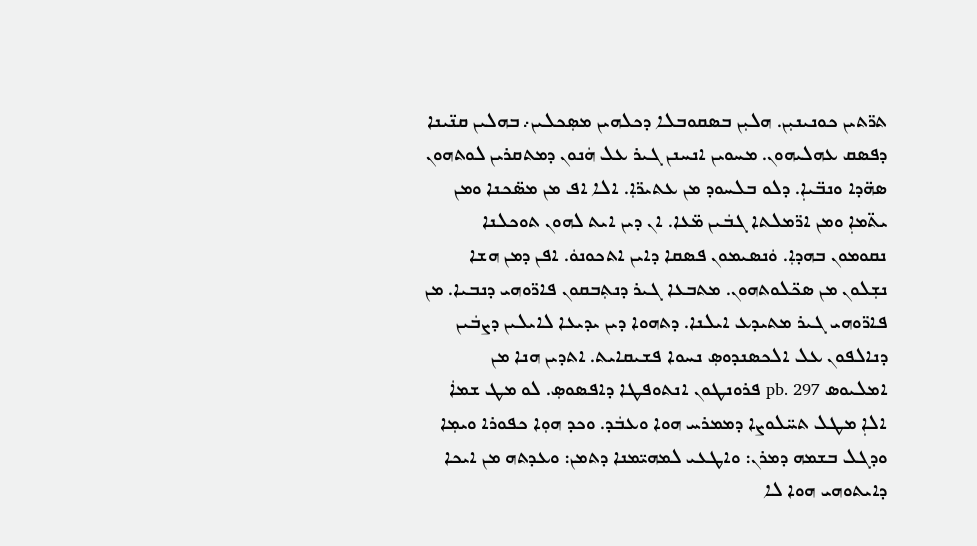ܬܪ̈ܬܝܢ ܟܘܢܝܢܝܼܢ. ܗܠܝܼܢ ܒܣܩܘܒܠܐ ܕܟܠܗܝܢ ܡܣܼܟܠܝܢ܇ ܒܗܠܝܢ ܩܢ̈ܝܢܐ ܕܦܣܩ ܥܗܠܝܗܘܢ. ܡܚܘܝܢ ܐܢܚܢܢ ܓܝܪ ܥܠ ܗܿܢܘܢ ܕܡܬܩܪܝܢ ܠܘܬܗܘܢ ܣܗ̈ܕܐ ܘܢܒ̈ܝܐܼ. ܕܠܘ ܒܠܚܘܕ ܡܢ ܥܬܝܪ̈ܐܼ. ܐܠܐ ܐܦ ܡܢ ܡܣ̈ܟܢܐ ܘܡܢ ܝܬ̈ܡܐܼ ܘܡܢ ܐܪ̈ܡܠܬܐ ܓܒܿܝܢ ܡ̈ܥܐ. ܐܢ ܕܝܢ ܐܝܬ ܠܗܘܢ ܬܘܟܠܢܐ ܢܩܘܡܘܢ ܒܗܕܐܼ. ܘܿܢܣܝܡܘܢ ܦܣܩܐ ܕܐܝܢ ܐܬܟܘܢܘܿ. ܐܦܢ ܕܡܢ ܗܫܐ ܢܫܼܠܘܢ ܡܢ ܣܟ̈ܠܘܬܗܘܢ. ܡܬܒܥܐ ܓܝܪ ܕܢܬܼܒܩܘܢ ܦܐܪ̈ܘܗܝ ܕܢܒܝܐ. ܡܢ ܦܐܪ̈ܘܗܝ ܓܝܪ ܡܬܝܕܥ ܐܝܠܢܐ. ܕܬܗܘܐ ܕܝܢ ܝܕܝܥܐ ܠܐܝܠܝܢ ܕܨܒܿܝܢ ܕܢܐܠܦܘܢ ܥܠ ܐܠܟܣܢܕܘܣܼ ܢܚܘܐ ܦܫܝܩܐܝܬ. ܐܬܕܝܢ ܗܢܐ ܡܢ ܐܡܠܝܘܣ pb. 297 ܦܪܘܢܛܘܢ ܐܢܬܘܦܛܐ ܕܐܦܣܘܣܼ. ܠܘ ܡܛ ܫܡܐܿ ܐܠܐܼ ܡܛܠ ܬܚ̈ܠܘܨܐ ܕܡܡܪܚ ܗܘܐ ܘܥܒܿܕ. ܘܟܕ ܗܘܼܐ ܟܦܘܪܐ ܘܝܡܼܐ ܘܕܓܠ ܒܫܡܗ ܕܡܪܢ: ܘܐܛܥܝ ܠܡܗܝ̈ܡܢܐ ܕܬܡܢ: ܘܥܕܬܗ ܡܢ ܐܝܟܐ ܕܐܝܬܘܗܝ ܗܘܐ ܠܐ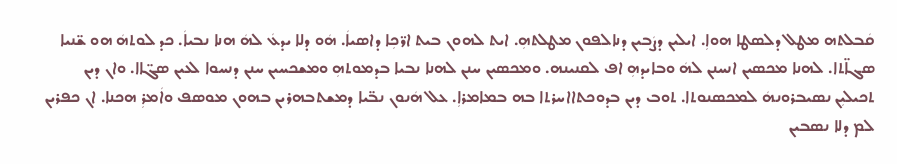ܩܿܒܠܬܗ ܡܛܠ ܕܠܣܛܐ ܗܘܐܼ. ܐܝܠܝܢ ܕܨܿܒܝܢ ܕܢܐܠܦܘܢ ܡܛܠܬܗܼ. ܐܝܬ ܠܗܘܢ ܒܝܬ ܐܪ̈ܟܼܐ ܕܐܣܝܐܿ. ܗܿܘ ܕܠܐ ܝܕܥܿ ܠܗܿ ܗܢܐ ܢܒܝܐܿ. ܟܕ ܠܘܬܗܿ ܗܘ ܫ̈ܢܝܐ ܣܓܐ̈ܬܐ. ܠܗܢܐ ܡܟܣܝܢ ܐܢܚܢܢ ܠܗܿ ܘܒܐܝܕܗܼ ܐܦ ܠܩܢܝܢܗ. ܘܡܟܣܝܢ ܚܢܢ ܠܗܢܐ ܢܒܝܐ ܒܕܡܘܬܗܼ ܘܡܫܟܚܝܢ ܚܢܢ ܕܢܚܘܐ ܠܥܝܢ ܣܓ̈ܐܐ. ܘܐܢ ܕܝܢ ܬܟܝܠܝܼܢ ܢܣܝܒܪܘܢܗܿ ܠܡܟܣܢܘܬܐ. ܬܘܒ ܕܝܢ ܒܕܘܟܬܐܐܚܪܬܐ ܒܗ ܒܡܐܡܪܐܼ. ܥܠ ܗܿܢܘܢ ܢܒ̈ܝܐ ܕܡܫܬܒܗܪܝܢ ܒܗܘܢ ܡܘܣܦ ܘܐܿܡܪܼ ܗܟܢܐ. ܐܢ ܟܦܪܝܢ ܠܡ ܕܠܐ ܢܣܒܝܢ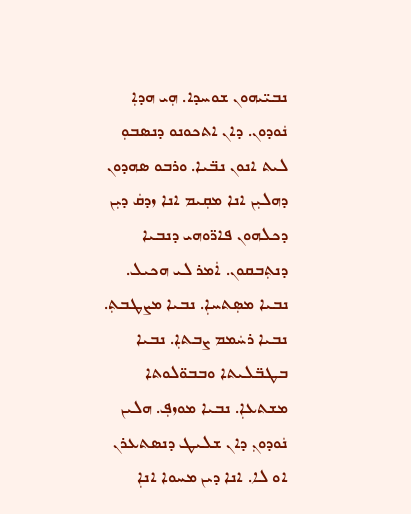ܢܒܝ̈ܝܗܘܢ ܫܘܚܕܐ. ܗܼܝ ܗܕܐܼ ܢܿܘܕܘܢ. ܕܐܢ ܐܬܟܘܢܘ ܕܢܣܒܘܼ ܠܝܬ ܐܢܘܢ ܢܒ̈ܝܐ. ܘܪܒܘ ܣܗܕܘܢ ܕܗܠܝܼܢ ܐܢܐ ܡܩܼܝܡ ܐܢܐ ܙܕܩܿ ܕܝܼܢ ܕܟܠܗܘܢ ܦܐܪ̈ܘܗܝ ܕܢܒܝܐ ܕܢܬܼܒܩܘܢ. ܐܿܡܪ ܠܝ ܗܟܝܠ. ܢܒܝܐ ܡܣܼܬܚܐܼ. ܢܒܝܐ ܡܨܛܒܬܼ. ܢܒܝܐ ܪܚܿܡܡ ܨܒܬܐܼ. ܢܒܝܐ ܒܛܒ̈ܠܝܬܐ ܘܒܒܘ̈ܠܘܬܐ ܡܫܬܥܐܼ. ܢܒܝܐ ܡܘܙܦܼ. ܗܠܝܢ ܢܿܘܕܘܢܼ ܕܐܢ ܫܠܝܛ ܕܢܣܬܥܪܢ ܐܘ ܠܐ. ܐܢܐ ܕܝܢ ܡܚܘܐ ܐܢܐܼ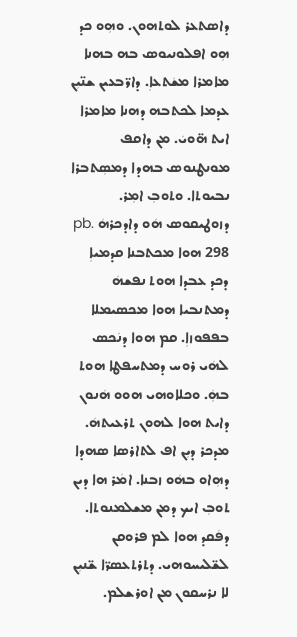ܕܐܣܬܥܪ ܠܘܬܗܘܢ. ܘܗܼܘ ܟܕ ܗܼܘ ܐܦܠܘܢܝܘܣ ܒܗ ܒܗܢܐ ܡܐܡܪܐ ܡܫܿܬܥܐܼ. ܕܐܪ̈ܒܥܝܢ ܫܢ̈ܝܼܢ ܥܕܡܐ ܠܟܬܒܗ ܕܗܢܐ ܡܐܡܪܐ ܐܝܬ ܗ̈ܘܝܿ. ܡܢ ܕܐܩܦ ܡܘܢܛܢܘܣ ܒܗܕܐ ܕܡܣܼܬܒܪܐ ܢܒܝܘܬܐ. ܘܬܘܒܼ ܐܡܼܪ. ܕܙܘܛܝܩܘܣ ܗܿܘ ܕܐܕܟܪܗܿ pb. 298 ܗܘܐ ܡܟܬܒܢܐ ܩܕܡܝܐܼ ܕܟܕ ܥܒܕܐ ܗܘܬ ܢܦܫܗܿ ܕܡܬܢܒܝܐ ܗܘܐ ܡܟܣܝܡܠܐ ܒܦܦܘܙܐܼ. ܩܡ ܗܘܐ ܕܢܿܟܣ ܠܗܿܝ ܪܘܚ ܕܡܬܚܦܛܐ ܗܘܬ ܒܗܼܿ. ܘܟܠܐܘܗܝ ܗܘܘ ܗܿܢܘܢ ܕܐܝܬ ܗܘܐ ܠܗܘܢ ܬܪܥܝܬܗܿ. ܡܕܟܪ ܕܝܼܢ ܐܦ ܠܬܐܪܣܐ ܣܗܕܐ ܕܗܼܐܘ ܒܗܿܘ ܙܒܢܐ. ܐܡܿܪ ܗܐ ܕܝܢ ܬܘܒܼ ܐܝܟ ܕܡܢ ܡܫܠܡܢܘܬܐ. ܕܦܿܩܕ ܗܘܐ ܠܡ ܦܪܘܩܢ ܠܫ̈ܠܝܚܘܗܝ. ܕܬܪܬܥܣܪ̈ܐ ܫ̈ܢܝܼܢ ܠܐ ܢܪܚܩܘܢ ܡܢ ܐܘܪܫܠܡ.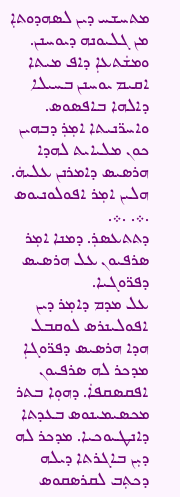ܡܬܚܫܚ ܕܝܢ ܠܣܗܕܘܬܐܼ ܡܢ ܓܠܝܘܢܗ ܕܝܘܚܢܢ. ܘܡܫܿܬܥܐܼ ܕܐܦ ܡܝܬܐ ܐܩܝܡ ܝܘܚܢܢ ܒܚܝܠܐ ܕܐܠܗܐ ܒܐܦܣܘܣ. ܘܐܚܪ̈ܢܝܬܐ ܐܡܼܪܼ ܕܒܗܝܢ ܟܘܢ ܡܠܝܐܝܬ ܠܗܕܐ ܗܪܣܝܣ ܕܐܡܪܢܢ ܥܠܝܗܿ. ܗܠܝܢ ܐܡܼܪ ܐܦܘܠܘܢܝܘܣ .܀. .܀.
ܕܬܬܥܣܪܼ. ܕܡܢܐ ܐܡܼܪ ܣܪܦܝܘܢ ܥܠ ܗܪܣܝܣ ܕܦܪ̈ܘܓܝܐ.
ܥܠ ܡܕܡ ܕܐܡܼܪ ܕܝܢ ܐܦܘܠܝܢܪܣ ܠܘܩܒܠ ܗܕܐ ܗܪܣܝܣ ܕܦܪ̈ܘܓܐܼ ܡܕܟܪ ܠܗ ܣܪܦܝܘܢ ܐܦܩܣܩܦܐܿ. ܕܗܘܼܐ ܒܬܪ ܡܟܣܝܡܝܢܘܣ ܒܥܕܬܐ ܕܐܢܛܝܘܟܝܐ. ܡܕܟܪ ܠܗ ܕܝܼܢ ܒܐܓܪܬܐ ܕܝܠܗ ܕܟܬܼܒ ܠܩܪܣܩܘܣ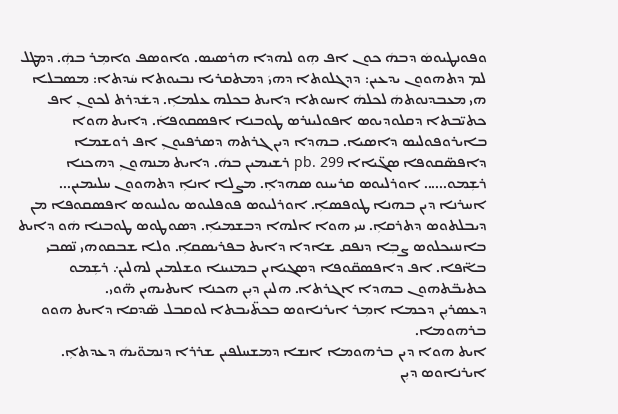ܘܦܘܢܛܝܘܣܿ ܕܒܗܿ ܟܘܢ ܐܦ ܗܼܘ ܠܗܕܐ ܗܪܣܝܣ. ܘܐܘܣܦ ܘܐܡܼܪ ܒܗܼܿ. ܕܡܛܠ ܠܡ ܕܬܗܘܘܢ ܝܕܥܝܢ: ܕܕܓܠܘܬܐ ܕܗܝܿ ܕܡܬܩܪܝܐ ܢܒܝܘܬܐ ܚܿܕܬܐ: ܡܣܒܠܐ ܗܝ ܡܥܒܕܢܘܬܗܿ ܠܟܠܗܿ ܐܚܘܬܐ ܕܐܝܬ ܒܟܠܗ ܥܠܡܐܼ. ܕܫܿܕܪܬ ܠܟܘܢܼ ܐܦ ܟܬܝ̈ܒܬܐ ܕܩܠܘܕܝܘܣ ܐܦܘܠܝܢܪܣ ܛܘܒܢܐ ܐܦܣܩܘܦܐܿ. ܕܐܝܬ ܗܘܐ ܒܐܝܪܘܦܘܠܝܣ ܕܐܣܝܐ. ܒܗܕܐ ܕܝܢ ܓܪܬܗ ܕܣܪܦܝܘܢܼ ܐܦ ܪܘܫܡܐ ܕܐܦܣ̈ܩܘܦܐ ܣܓ̈ܝܐܐ pb. 299 ܪܫܝܡܝܢ ܒܗܿ. ܕܐܝܬ ܡܢܗܘܢܼ ܕܗܟܢܐ ܪܫܼܡܘ...... ܐܘܪܠܝܘܣ ܩܪܝܝܢܘ ܣܗܕܐܼ. ܡܨܠܐ ܐܢܐܼ ܕܬܗܘܘܢ ܚܠܝܡܝܢ... ܐܚܪܢܐ ܕܝܢ ܒܗܢܐ ܛܘܦܣܐܼ. ܐܘܪܠܝܘܣ ܦܘܦܠܝܘܣ ܝܘܠܝܢܘܣ ܐܦܣܩܘܦܐ ܡܢ ܕܝܒܠܬܘܣ ܕܬܪܩܐܼ. ܚܝ ܗܘܐ ܐܠܗܐ ܕܒܫܡܝܐܼ. ܕܣܘܛܘܣ ܛܘܒܢܐ ܗܿܘ ܕܐܝܬ ܒܐܢܢܝܟܠܘܣ ܨܒܼܐ ܕܢܦܩ ܫܐܕܐ ܕܐܝܬ ܒܦܪܝܣܩܐܼ. ܘܠܐ ܫܒܩܘܗܝ ܢ̈ܣܒܝ ܒܐ̈ܦܐ. ܐܦ ܕܐܦܣܩ̈ܘܦܐ ܕܣܓܝܐܝܢ ܒܡܢܝܢܐ ܘܫܠܡܝܢ ܠܗܠܝܢ܇ ܪܫܼܡܘ ܟܬܝܒ̈ܬܗܘܢ ܒܗܕܐ ܐܓܪܬܐ. ܗܠܝܢ ܕܝܼܢ ܗܟܢܐ ܐܝܬܝܗܝܢ ܗ̈ܘܝ.
ܕܥܣܪܝܼܢ ܕܟܡܐ ܐܡܼܪ ܐܝܪܢܐܘܣ ܒܟܬ̈ܝܒܬܐ ܠܘܩܒܠ ܣ̈ܕܩܐ ܕܐܝܬ ܗܘܘ ܒܪܗܘܡܐ.
ܐܝܬ ܗܘܐ ܕܝܢ ܒܪܗܘܡܐ ܐܢܫܐ ܕܡܫܚܠܦܝܢ ܫܪܪܐ ܕܢܡܘ̈ܝܗܿ ܕܥܕܬܐܼ. ܐܝܪܢܐܘܣ ܕܝܼܢ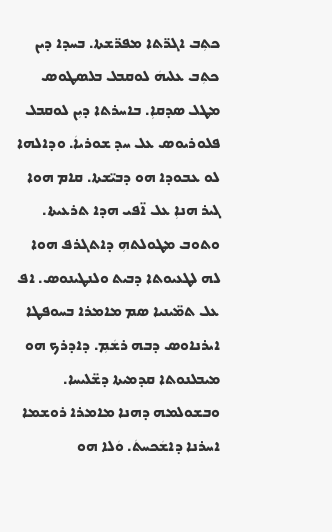ܟܬܼܒ ܐܓܪ̈ܬܐ ܡܦܪ̈ܫܬܐ. ܒܚܕܐ ܕܝܢ ܟܬܼܒ ܥܠܝܗܿ ܠܘܩܒܠ ܒܠܣܛܘܣ ܡܛܠ ܣܕܩܐܼ. ܒܐܚܪܬܐ ܕܝܼܢ ܠܘܩܒܠ ܦܠܘܪܝܘܣ ܥܠ ܚܕ ܫܘܪܝܐܿ. ܘܕܐܠܗܐ ܠܘ ܥܒܘܕܐ ܗܘ ܕܒܝ̈ܫܬܐ. ܩܐܡ ܗܘܐ ܓܝܪ ܗܢܐܼ ܥܠ ܐ̈ܦܝ ܗܕܐ ܬܪܥܝܬܐ. ܘܬܘܒ ܡܛܘܠܬܗܼ ܕܐܬܓܪܦ ܗܘܐ ܠܗ ܠܛܥܝܘܬܐ ܕܒܝܬ ܘܠܢܛܝܢܘܣ. ܐܦ ܥܠ ܬܡ̈ܝܢܝܐ ܣܡ ܡܐܡܪܐ ܒܚܘܦܛܐ ܐܝܪܢܐܘܣ ܕܒܗ ܪܫܿܡܼ. ܕܐܕܪܟ ܗܘ ܡܝܒܠܢܘܬܐ ܩܕܡܝܬܐ ܕܫ̈ܠܝܚܐ. ܘܒܫܘܠܡܗ ܕܗܢܐ ܡܐܡܪܐ ܪܘܫܡܐ ܐܚܪܢܐ ܕܐܫܿܟܚܬܿ. ܘܿܠܐ ܗܘ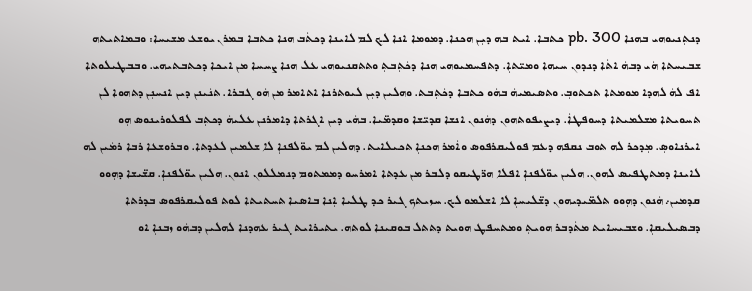ܕܢܬܼܢܝܘܗܝ ܒܗܢܐ pb. 300 ܟܬܒܐ. ܐܝܬ ܒܗ ܕܝܼܢ ܗܟܢܐ. ܕܡܘܡܐ ܐܢܐ ܠܟ ܠܡ ܠܐܝܢܐ ܕܟܬܿܒ ܗܢܐ ܟܬܒܐ ܒܡܪܢ ܝܘܫܥ ܡܫܝܚܐ: ܘܒܡܐܬܝܬܗ ܫܒܝܚܬܐ ܗܿܝ ܕܒܗܿ ܐܬܿܐ ܕܢܕܘܢ ܚܝܗܐ ܘܡܝ̈ܬܐܼ. ܕܬܦܚܡܝܘܗܝ ܗܢܐ ܕܟܿܬܼܒܬܼ ܘܬܬܩܢܝܘܗܝ ܥܠ ܗܢܐ ܨܚܚܐ ܡܢ ܐܝܟܐ ܕܟܬܒܬܝܗܝ. ܘܒܒܛܝܠܘܬܐ ܐܦ ܠܗܿ ܠܗܕܐ ܡܘܡܬܐ ܬܟܬܘܒܼ. ܘܬܣܝܡܝܗܿ ܒܗܿܘ ܟܬܒܐ ܕܟܿܬܼܒܬ. ܘܗܠܝܢ ܕܝܼܢ ܠܝܘܬܪܢܐ ܐܬܐܡܪ ܡܢ ܗܿܘ ܓܒܪܐ. ܬܢܿܝܢܢ ܕܝܢ ܐܢܚܢܼܢ ܕܬܗܘܐ ܠܢ ܬܚܘܝܬܐ ܡܫܠܡܝܬܐ ܕܚܘܦܛܐܿ. ܕܝܨܝܦܘܬܗܘܢ ܕܗܿܢܘܢ ܐܢܫܐ ܩܕܝ̈ܫܐ ܘܩܕܡ̈ܝܐ. ܒܗܿܝ ܕܝܢ ܐܓܪܬܐ ܕܐܡܪܢܢ ܥܠܝܗܿ ܕܟܬܼܒ ܠܦܠܘܪܝܢܘܣ ܗܼܘ ܐܝܪܢܐܘܣܼ. ܡܼܕܟܪ ܠܗ ܬܘܒ ܢܩܦܗ ܕܥܡ ܦܘܠܝܩܪܦܘܣ ܘܐܿܡܪ ܗܟܢܐܼ ܬܟܝܠܐܝܬ. ܕܗܠܝܢ ܠܡ ܝܘ̈ܠܦܢܐܼ ܠܐ ܫܠܡܝܢ ܠܥܕܬܐ. ܘܒܪܘܫܥܐ ܪܒܐ ܪܡܿܝܢ ܠܗ ܠܐܝܢܐ ܕܡܬܛܦܝܣ ܠܗܘܢ. ܗܠܝܢ ܝܘ̈ܠܦܢܐܼ ܐܦܠܐ ܗܪ̈ܛܝܩܘ ܕܠܒܪ ܡܢ ܥܕܬܐ ܐܡܪܚܘ ܕܡܡܬܘܡ ܕܢܡܠܠܘܢ ܐܢܘܢ. ܗܠܝܢ ܝܘ̈ܠܦܢܐܼ. ܩܫ̈ܝܫܐ ܕܗܼܘܘ ܩܕܡܝܢ܇ ܗܿܢܘܢ ܕܗܼܘܘ ܬܠܡ̈ܝܕܝܗܘܢ ܕܫ̈ܠܝܚܐܼ ܠܐ ܐܫܠܡܘ ܠܟ. ܚܙܝܬܟ ܓܝܪ ܟܕ ܛܠܝܐ ܐܼܢܐ ܒܐܣܝܐ ܬܚܬܝܬܐ ܠܘܬ ܦܘܠܝܩܪܦܘܣ ܒܕܪܬܐ ܕܒܣܝܠܝܩܐܼ. ܘܫܒܝܚܐܝܬ ܡܬܿܕܒܪ ܗܘܝܬܼ ܘܡܬܚܦܛ ܗܘܝܬ ܕܬܬܠ ܒܘܩܝܢܐ ܠܘܬܗ. ܝܬܝܪܐܝܬ ܓܝܪ ܥܗܕܢܐ ܠܗܠܝܢ ܕܒܗܿܘ ܙܒܢܐܼ ܐܘ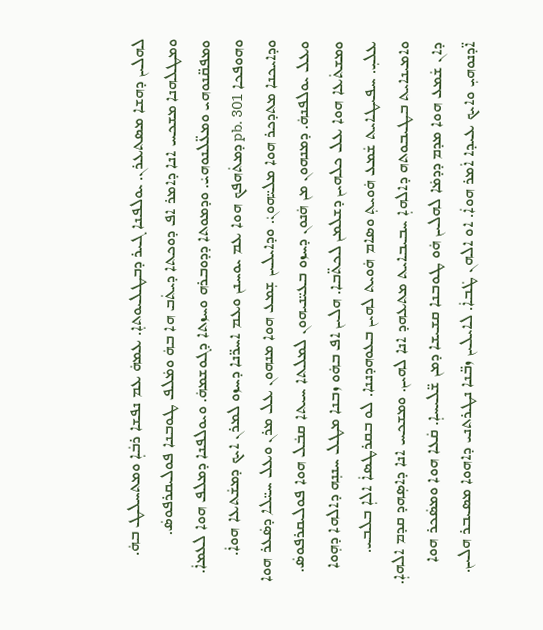ܠܗܠܝܢ ܕܗܫܐ ܡܣܬܥܪܢ. ܝܘܠܦܢܐ ܓܝܪ ܕܒܛܠܝܘܬܐܼ. ܥܡܗܿ ܥܡ ܢܦܫܐ ܪܒܿܐܼ ܘܡܬܚܠܛ ܒܗܿ. ܘܡܛܠܗܢܐ ܡܫܟܚ ܐܢܐ ܕܐܡܪ ܐܦ ܕܘܟܬܐ ܕܝܬܿܒ ܗܐ ܒܗܿ ܘܡܿܠܦ ܛܘܒܢܐ ܦܘܠܝܩܪܦܘܣܿ. ܘܡܦܩ̈ܢܘܗܝ ܘܡܥ̈ܠܢܘܗܝܿ. ܘܕܡܘܬܐ ܕܕܘܒܪܗ ܘܚܙܬܐ ܕܓܘܫܡܗܿ. ܘܝܘܠܦܢܐ ܕܡܠܦ ܗܘܐ ܠܥܡܐܿ. ܘܗܘܦܟܐ pb. 301 ܕܡܬܿܗܦܟ ܗܘܐ ܥܡ ܝܘܚܢܢ ܘܥܡ ܐܚܪ̈ܢܐ ܕܚܙܘ ܠܡܪܢ ܐܝܟ ܕܡܫܿܬܥܐ ܗܘܐܿ. ܘܕܐܝܟܢܐ ܡܬܕܟܪ ܗܘܐ ܡܠܝ̈ܗܘܢܿ. ܘܕܐܝܠܝܢ ܫܼܡܥ ܗܘܐ ܡܢܗܘܢ ܥܠ ܡܪܢ ܘܥܠ ܚܝ̈ܠܐ ܕܣܿܥܪ ܗܘܐ ܘܥܠ ܝܘܠܦܢܗܿ. ܕܡܢܗܘܢ ܡܢ ܗܿܢܘܢ ܕܚܙܘ ܒܥܝ̈ܢܝܗܘܢ ܠܡܠܬܐ ܚܝܬܐ ܩܒܿܠ ܗܘܐ ܦܘܠܝܩܪܦܘܣܿ. ܘܡܫܬܿܥܐ ܗܘܐ ܥܠ ܟܠܗܝܢ ܕܫܠܡܢ ܠܟܬ̈ܒܐ. ܗܠܝܢ ܐܦ ܒܗܿܘ ܙܒܢܐ ܡܛܠ ܚܢܢܼܗ ܕܐܠܗܐ ܕܗܼܘܐ ܥܠܝܼ. ܚܦܝܛܐܝܬ ܫܿܡܥ ܗܿܘܝܬܼ ܘܣܐܡ ܗܿܘܝܬ ܠܗܝܢ ܒܥܘܗܕܢܢܐ. ܠܘ ܒܩܪܛܣܐܿ ܐܠܐܼ ܒܠܒܝ. ܘܐܡܝܢܐܝܬ ܒܛܝܒܘܬܗ ܕܐܠܗܐܼ ܚܒܝܒܐܝܬ ܡܬܥܗܕ ܐܢܐ ܠܗܝܢ. ܘܡܫܟܚ ܐܢܐ ܕܐܣܼܗܕ ܩܕܡ ܐܠܗܐܼ. ܕܐܢ ܫܿܡܥ ܗܘܐ ܡܕܡ ܕܕܡܿܐ ܠܗܠܝܢ ܗܿܘ ܛܘܒܢܐ ܩܫܝܫܐ ܕܡܢ ܫ̈ܠܝܚܐܼ. ܩܿܥܐ ܗܘܐ ܘܡܣܿܟܪ ܗܘܐ ܐ̈ܕܢܘܗܝܼ ܘܐܝܟ ܥܝܕܐ ܐܿܡܪ ܗܘܐܿ. ܐܘ ܐܠܗܢ ܛܿܒܐܿ. ܠܐܝܠܝܢ ܙܒ̈ܢܐ ܢܛܪܬܢܝ ܕܐܗܘܐ ܡܣܝܒܪ ܗܠܝܢ.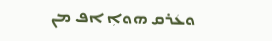ܘܥܿܪܩ ܗܘܐܼ ܐܦ ܡܢ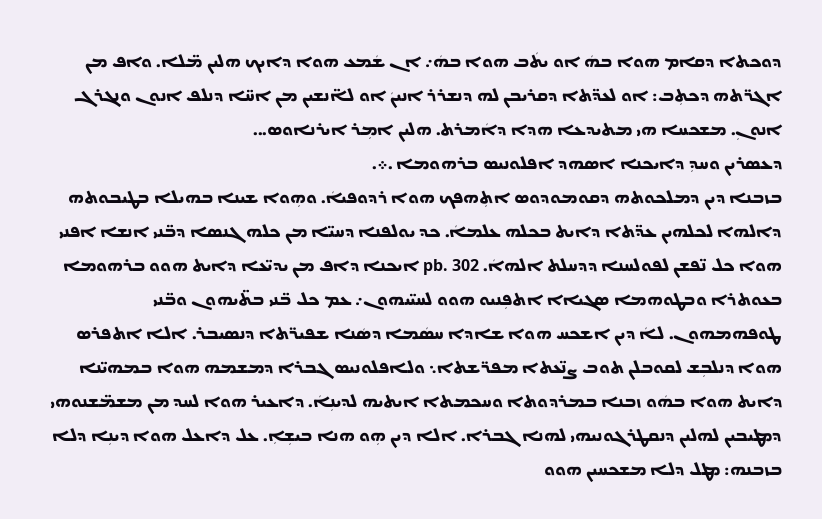ܕܘܟܬܐ ܕܩܐܡ ܗܘܐ ܒܗܿ ܐܘ ܝܬܿܒ ܗܘܐ ܒܗܿ܇ ܐܢ ܫܿܡܥ ܗܘܐ ܕܐܝܟ ܗܠܝܢ ܡ̈ܠܐ. ܘܐܦ ܡܢ ܐܓܪ̈ܬܗ ܕܟܬܼܒ: ܐܘ ܠܥܕ̈ܬܐ ܕܩܪܝܒܢ ܠܗ ܕܢܫܪܪ ܐܢܝܢܿ ܐܘ ܠܐ̈ܢܫܝܢ ܡܢ ܐܚ̈ܐ ܕܢܠܦ ܐܢܘܢ ܘܢܓܪܓ ܐܢܘܢܼ. ܡܫܟܚܐ ܗܝ ܡܬܝܕܥܐ ܗܕܐ ܕܐܿܡܪܬ. ܗܠܝܢ ܐܡܼܪ ܐܝܪܢܐܘܣ...
ܕܥܣܪܝܢ ܘܚܕܼ ܕܐܝܟܢܐ ܐܣܗܕ ܐܦܠܘܢܝܣ ܒܪܗܘܡܐ .܀.
ܒܙܒܢܐ ܕܝܢ ܕܡܠܟܘܬܗ ܕܩܘܡܘܕܘܣ ܐܬܼܗܦܟ ܗܘܐ ܪܕܘܦܝܐܿ. ܘܗܼܘܐ ܫܝܢܐ ܒܗܝܠܐ ܒܛܝܒܘܬܗ ܕܐܠܗܐ ܠܟܠܗܝܢ ܥܕ̈ܬܐ ܕܐܝܬ ܒܟܠܗ ܥܠܡܐܿ. ܟܕ ܝܘܠܦܢܐ ܕܚܝ̈ܐ ܡܢ ܟܠܗ ܓܢܣܐ ܕܒ̈ܢܝ ܐܢܫܐ ܐܦܢܝ ܗܘܐ ܟܠ ܢ̈ܦܫܢ ܠܦܘܠܚܢܐ ܕܕܚܠܬ ܐܠܗܐܿ. pb. 302 ܐܝܟܢܐ ܕܐܦ ܡܢ ܝܕܝ̈ܥܐ ܕܐܝܬ ܗܘܘ ܒܪܗܘܡܐ ܒܥܘܬܪܐ ܘܒܛܘܗܡܐ ܣܓܝܐܐ ܐܬܦܼܢܝܘ ܗܘܘ ܠܚܝ̈ܝܗܘܢ܇ ܥܡ ܟܠ ܒ̈ܢܝ ܒܬ̈ܝܗܘܢ ܘܒ̈ܢܝ ܛܘܦܗܡܗܘܢ. ܠܐܿ ܕܝܢ ܐܫܟܚ ܗܘܐ ܫܐܕܐ ܚܣܿܡܐ ܕܣܿܢܐ ܫܦܝܪ̈ܬܐ ܕܢܣܝܒܪ. ܐܠܐ ܐܬܦܪܣ ܗܘܐ ܕܢܠܒܼܫ ܠܩܘܒܠܢ ܬܘܒ ܨܢ̈ܥܬܐ ܡܦܪ̈ܫܬܐ܆ ܘܠܐܦܠܘܢܝܣ ܓܒܪܐ ܕܡܫܡܗ ܗܘܐ ܒܡܗܝ̈ܢܐ ܕܐܝܬ ܗܘܐ ܒܗܿܘ ܙܒܢܐ ܒܡܪܕܘܬܐ ܘܚܟܡܬܐ ܐܝܬܝܗ ܠܕܝܢܼܐܿ. ܕܐܥܝܪ ܗܘܐ ܠܚܕ ܡܢ ܡܫܡ̈ܫܢܘܗܝ ܕܡܛܝܒܝܢ ܠܗܠܝܢ ܕܢܩܛܪܓܘܢܝܗܝ ܠܗܢܐ ܓܒܪܐ. ܐܠܐ ܕܝܢ ܗܼܘ ܗܢܐ ܒܝܫܼܐܼ. ܥܠ ܕܐܥܠ ܗܘܐ ܕܝܢܼܐ ܕܠܐ ܒܙܒܢܗ: ܡܛܠ ܕܠܐ ܡܫܟܚܝܢ ܗܘܘ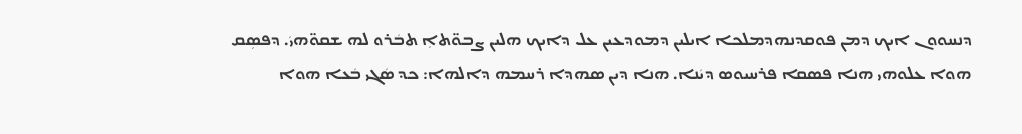ܕܢܚܘܘܢ ܐܝܟ ܕܡܢ ܦܘܩܕܢܗܕܡܠܟܐ ܐܝܠܝܢ ܕܡܘܕܥܝܢ ܥܠ ܕܐܝܟ ܗܠܝܢ ܨܒܘ̈ܬܐܼ ܬܒܿܪܘ ܠܗ ܫܩܘ̈ܗܝܿ. ܕܦܣܼܩ ܗܘܐ ܥܠܘܗܝ ܗܢܐ ܦܣܩܐ ܦܪܚܝܘܣ ܕܝܿܢܐ. ܗܢܐ ܕܝܢ ܣܗܕܐ ܪܚܡܗ ܕܐܠܗܐ: ܟܕ ܣܿܓܝ ܒܿܥܐ ܗܘܐ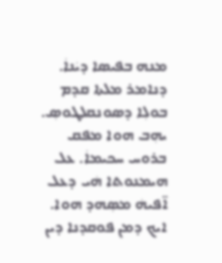ܡܢܗ ܒܦܝܣܐ ܕܝܿܢܐܿ. ܕܢܐܡܪ ܡܠܬܐ ܩܕܡ ܒܘܠܼܐ ܕܣܘܢܩܠܛܘܣܼ. ܝܗܼܒ ܗܘܐ ܡܦܩ ܒܪܘܚ ܚܟܝܡܐܿ. ܥܠ ܗܝܡܢܘܬܐ ܗܿܝ ܕܥܠ ܐ̈ܦܝܗܿ ܡܣܼܗܕ ܗܘܐ. ܐܝܟ ܕܡܢ ܦܘܩܕܢܐ ܕܝܢ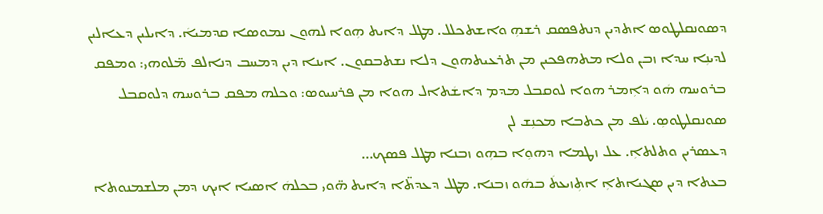ܕܣܘܢܩܠܛܘܣ ܐܬܕܝܢ ܕܢܬܦܣܩ ܪܫܗܼ ܘܐܫܬܟܠܠ. ܡܛܠ ܕܐܝܬ ܗܼܘܐ ܠܗܘܢ ܢܡܘܣܐ ܩܕܡܝܐܿ. ܕܐܝܠܝܢ ܕܥܐܠܝܢ ܠܕܝܢܼܐ ܚܕܐ ܙܒܢ ܘܠܐ ܡܬܗܦܟܝܢ ܡܢ ܬܪܥܝܬܗܘܢ ܕܠܐ ܢܫܬܒܩܘܢ. ܐܝܢܐ ܕܝܢ ܕܡܚܒ ܕܢܐܠܦ ܡ̈ܠܘܗܝ: ܘܡܦܩ ܒܪܘܚܗ ܗܿܘ ܕܐܼܡܪ ܗܘܐ ܠܘܩܒܠ ܡܕܡ ܕܐܫܿܬܐܠ ܗܘܐ ܡܢ ܦܪܚܝܘܣ: ܘܟܠܗ ܡܦܩ ܒܪܘܚܗ ܕܠܘܩܒܠ ܣܘܢܩܠܛܘܣܼ. ܝܿܠܦ ܡܢ ܟܬܒܐ ܡܟܢܼܫ ܠܢ
ܕܥܣܪܝܢ ܘܬܠܬܐܼ. ܥܠ ܙܛܡܐ ܕܗܘܼܐ ܒܗܼܘ ܙܒܢܐ ܡܛܠ ܦܣܟ...
ܒܥܬܐ ܕܝܢ ܣܓܝܐܬܐܼ ܐܬܼܙܝܥܬܿ ܒܗܿܘ ܙܒܢܐ. ܡܛܠ ܕܥܕܬ̈ܐ ܕܐܝܬ ܗ̈ܘܝ ܒܟܠܗܿ ܐܣܝܐ ܐܝܟ ܕܡܢ ܡܠܫܡܢܘܬܐ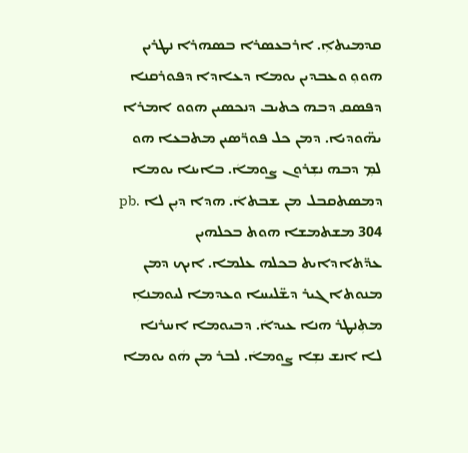ܩܕܡܝܬܐܼ. ܐܪܒܥܣܪܐ ܒܣܗܪܐ ܢܛܪܝܢ ܗܘܘܼ ܘܥܒܕܝܢ ܝܘܡܐ ܕܥܐܕܐ ܕܦܘܪܩܢܐ ܕܦܣܩ ܕܒܗ ܟܬܝܒ ܕܢܟܣܝܢ ܗܘܘ ܐܡܪܐ ܝܗ̈ܘܕܝܐ. ܕܡܢ ܟܠ ܦܘܪ̈ܣܝܢ ܡܬܒܥܐ ܗܘ ܠܡܼ ܕܒܗ ܢܫܼܪܘܢ ܨܘܡܐܿ. ܒܐܝܢܐ ܝܘܡܐ ܕܡܣܬܩܒܠ ܡܢ ܫܒܬܐܿ. ܗܕܐ ܕܝܼܢ ܠܐ pb. 304 ܡܫܬܡܫܐ ܗܘܬ ܒܟܠܗܝܢ ܥܕ̈ܬܐܕܐܝܬ ܒܟܠܗ ܥܠܡܐ. ܐܝܟ ܕܡܢ ܡܢܘܬܐ ܓܝܪ ܕܫ̈ܠܝܚܐ ܘܥܕܡܐ ܠܝܘܡܢܐܼ ܡܬܼܢܛܪ ܗܢܐ ܥܝܕܐܿ. ܕܒܝܘܡܐ ܐܚܪܢܐ ܠܐ ܐܢܫ ܢܫܼܐ ܨܘܡܐܿ. ܠܒܪ ܡܢ ܗܿܘ ܝܘܡܐ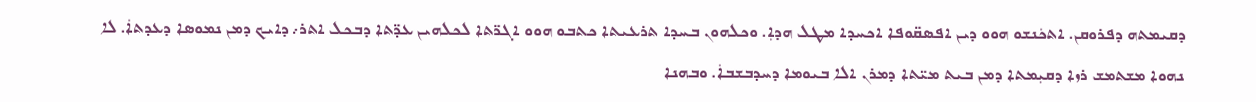ܕܩܝܡܬܗ ܕܦܪܘܩܢ. ܐܬܟܿܢܫܘ ܗܘܘ ܕܝܢ ܐܦܣܩ̈ܘܦܐ ܐܟܚܕܐ ܡܛܠ ܗܕܐܼ. ܘܟܠܗܘܢ ܒܚܕܐ ܬܪܥܝܬܐ ܟܬܒܘ ܗܘܘ ܐܓܪ̈ܬܐ ܠܟܠܗܝܢ ܥܕ̈ܬܐ ܕܒܟܠ ܐܬܪ܇ ܕܐܝܟ ܕܡܢ ܢܡܘܣܐ ܕܥܕܬܐܿ. ܠܐ ܢܗܘܐ ܡܫܬܡܫ ܪܙܐ ܕܩܝܼܡܬܐ ܕܡܢ ܒܝܬ ܡܝ̈ܬܐ ܕܡܪܢ ܐܠܐ ܒܝܘܡܐ ܕܚܕܒܫܒܐܿ. ܘܒܗܢܐ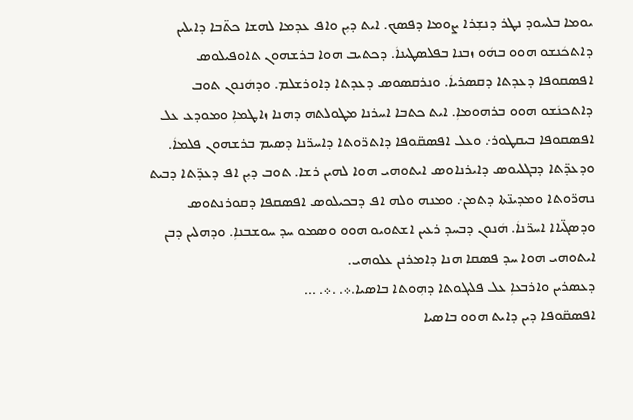ܝܘܡܐ ܒܠܚܘܕ ܢܛܪ ܕܢܫܼܪܐ ܨܘܡܐ ܕܦܣܟ. ܐܝܬ ܕܝܼܢ ܘܐܦ ܥܕܡܐ ܠܗܫܐ ܟܬ̈ܒܐ ܕܐܝܠܝܢ ܕܐܬܟܿܢܫܘ ܗܘܘ ܒܗܿܘ ܙܒܢܐ ܒܦܠܣܛܝܢܐܿ. ܕܟܬܝܒ ܗܘܐ ܒܪܫܗܘܢ ܬܐܘܦܝܠܘܣ ܐܦܣܩܘܦܐ ܕܥܕܬܐ ܕܩܣܪܝܐܿ. ܘܢܪܩܣܘܣ ܕܥܕܬܐ ܕܐܘܪܫܠܡ. ܘܕܗܿܢܘܢ ܬܘܒ ܕܐܬܟܢܿܫܘ ܗܘܘ ܒܪܗܘܡܐܼ. ܐܝܬ ܟܬܒܐ ܐܚܪܢܐ ܡܛܘܠܬܗ ܕܗܢܐ ܙܐܛܡܐܼ ܘܡܘܕܥ ܥܠ ܐܦܣܩܘܦܐ ܒܝܩܛܘܪ܇ ܘܥܠ ܐܦܣܩ̈ܘܦܐ ܕܐܬܪ̈ܘܬܐ ܕܐܚܪ̈ܢܐ ܕܣܝܡ ܒܪܫܗܘܢ ܦܠܡܐܿ. ܘܕܥܕ̈ܬܐ ܕܒܓܠܝܘܣ ܕܐܝܪܢܐܘܣ ܐܝܬܘܗܝ ܗܘܐ ܠܗܝܢ ܪܫܐ. ܬܘܒ ܕܝܼܢ ܐܦ ܕܥܕ̈ܬܐ ܕܒܝܬ ܢܗܪ̈ܘܬܐ ܘܡܕܝܢ̈ܬܐ ܕܬܡܢ܇ ܘܡܢܗ ܘܠܗ ܐܦ ܕܒܟܝܠܘܣ ܐܦܣܩܦܐ ܕܩܘܪܢܬܘܣ ܘܕܣܓ̈ܝܐܐ ܐܚܪ̈ܢܐܿ. ܗܿܢܘܢ ܕܒܚܕ ܪܥܝܢ ܐܫܬܘܝܘ ܗܘܘ ܘܣܡܘ ܚܕ ܚܘܫܒܢܐܼ. ܘܕܗܠܝܢ ܕܒܢ ܐܝܬܘܗܝ ܗܘܐ ܚܕ ܦܣܩܐ ܗܢܐ ܕܐܡܪܢܢ ܥܠܘܗܝ.
ܕܥܣܪܝܢ ܘܐܪܒܥܐܼ ܥܠ ܦܠܝܓܘܬܐ ܕܗܼܘܬܐ ܒܐܣܝܐ.܀. .܀. ...
ܐܦܣܩ̈ܘܦܐ ܕܝܢ ܕܐܝܬ ܗܘܘ ܒܐܣܝܐ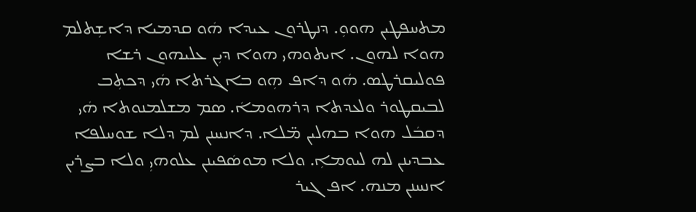ܡܬܚܦܛܝܢ ܗܘܘܼ. ܕܢܛܪܘܢ ܥܝܕܐ ܗܿܘ ܩܕܡܝܐ ܕܐܫܼܬܠܡ ܗܘܐ ܠܗܘܢ. ܐܝܬܘܗܝ ܗܘܐ ܕܝܼܢ ܥܠܝܗܘܢ ܪܫܐ ܦܘܠܝܩܪܛܣ. ܗܿܘ ܕܐܦ ܗܼܘ ܒܐܓܪܬܐ ܗܿܝ ܕܟܬܼܒ ܠܒܝܩܛܘܪ ܘܠܥܕܬܐ ܕܪܗܘܡܐܿ. ܣܡ ܡܫܠܡܢܘܬܐ ܗܿܝ ܕܩܒܿܠ ܗܘܐ ܒܗܠܝܢ ܡ̈ܠܐ. ܕܐܢܚܢܢ ܠܡ ܕܠܐ ܫܘܚܠܦܐ ܥܒܕܝܢܢ ܠܗ ܠܝܘܡܐܼ. ܘܠܐ ܡܘܣܿܦܝܢܢ ܥܠܘܗܝܼ ܘܠܐ ܒܨܪܝܢ ܐܢܚܢܢ ܡܢܗ. ܐܦ ܓܝܪ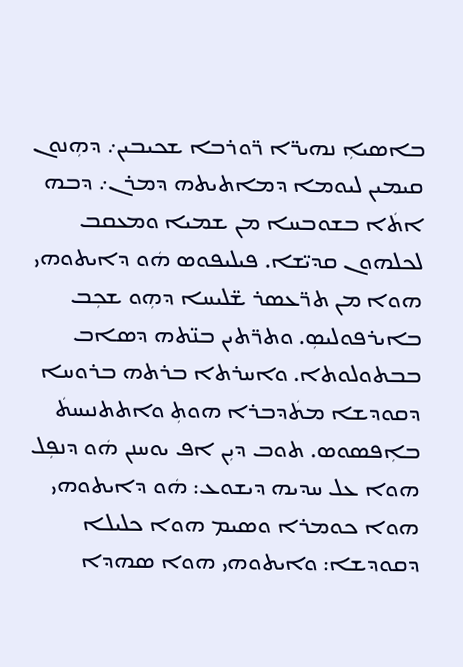ܒܐܣܝܐܼ ܢܗܝܪ̈ܐ ܪ̈ܘܪܒܐ ܫܟܝܒܝܢ܇ ܕܗܼܢܘܢ ܩܝܡܝܢ ܠܝܘܡܐ ܕܡܐܬܝܬܗ ܕܡܪܢ܇ ܕܒܗ ܐܬܿܐ ܒܫܘܒܚܐ ܡܢ ܫܡܝܐ ܘܡܥܩܒ ܠܟܠܗܘܢ ܩܕܝ̈ܫܐ. ܦܝܠܝܦܘܣ ܗܿܘ ܕܐܝܬܘܗܝ ܗܘܐ ܡܢ ܬܪ̈ܥܣܪ ܫ̈ܠܝܚܐ ܕܗܼܘ ܫܟܼܒ ܒܐܝܪܦܘܠܝܣܼ. ܘܬܪ̈ܬܝܢ ܒܢ̈ܬܗ ܕܣܐܒ ܒܒܬܘܠܘܬܐ. ܘܐܚܪܬܐ ܒܪܬܗ ܒܪܘܚܐ ܕܩܘܕܫܐ ܡܬܿܕܒܪܐ ܗܘܬܼ ܘܐܬܬܢܝܚܬܿ ܒܐܼܦܣܘܣ. ܬܘܒ ܕܝܼܢ ܐܦ ܝܘܚܢܢ ܗܿܘ ܕܢܦܼܠ ܗܘܐ ܥܠ ܚܕܝܗ ܕܝܫܘܥ: ܗܿܘ ܕܐܝܬܘܗܝ ܗܘܐ ܟܘܡܪܐ ܘܣܝܡ ܗܘܐ ܟܠܝܠܐ ܕܩܘܕܫܐ: ܘܐܝܬܘܗܝ ܗܘܐ ܣܗܕܐ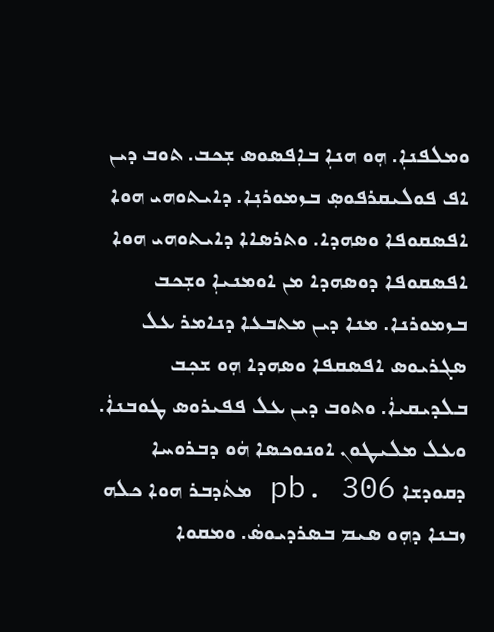ܘܡܠܦܢܐܼ. ܗܼܘ ܗܢܐܼ ܒܐܼܦܣܘܣ ܫܼܟܒ. ܬܘܒ ܕܝܢ ܐܦ ܦܘܠܝܩܪܦܘܣܼ ܒܙܡܘܪܢܼܐ. ܕܐܝܬܘܗܝ ܗܘܐ ܐܦܣܩܘܦܐ ܘܣܗܕܐ. ܘܬܪܣܐܐ ܕܐܝܬܘܗܝ ܗܘܐ ܐܦܣܩܘܦܐ ܕܘܣܗܕܐ ܡܢ ܐܘܡܢܝܐܼ ܘܫܼܟܒ ܒܙܡܘܪܢܐ. ܡܢܐ ܕܝܢ ܡܬܒܥܐ ܕܢܐܡܪ ܥܠ ܣܓܪܝܘܣ ܐܦܣܩܦܐ ܘܣܗܕܐ ܗܼܘ ܫܟܼܒ ܒܠܕܝܩܝܐܿ. ܘܬܘܒ ܕܝܢ ܥܠ ܦܦܝܪܘܣ ܛܘܒܢܐܿ. ܘܥܠ ܡܠܝܛܘܢ ܐܘܢܘܟܣܐ ܗܿܘ ܕܒܪܘܚܐ ܕܩܘܕܫܐ pb. 306 ܡܬܿܕܒܪ ܗܘܐ ܟܠܗ ܙܒܢܐ ܕܗܼܘ ܣܝܡ ܒܣܪܕܝܘܣܿ. ܘܡܩܘܐ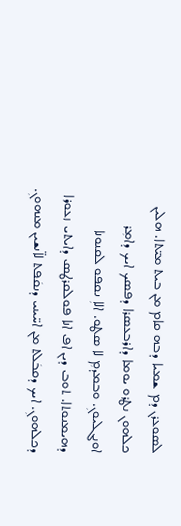ܠܣܘܥܪܢ ܕܡ ܫܡܝܐ ܕܒܗ ܩܐܡ ܡܢ ܒܝܬ ܡܝ̈ܬܐ. ܗܠܝܢ ܟܠܗܘܢ ܢܛܪܘ ܝܘܡܐ ܕܐܪܒܥܣܪܐ ܕܦܣܟ ܐܝܟ ܕܐܡܼܪ ܐܘܢܓܠܝܘܢܼ. ܘܒܡܕܡܼ ܠܐ ܣܛܘ. ܐܠܐܼ ܢܩܦܘ ܠܩܢܘܢܐ ܕܗܝܡܢܘܬܐ. ܬܘܒ ܕܝܢ ܐܦ ܐܢܐ ܦܘܠܩܪܛܣ ܕܐܝܬܝ ܙܥܘܪܐ ܕܟܠܗܘܢܼ. ܐܝܟ ܕܩܒܿܠܬ ܡܢ ܐܚ̈ܝܢܝ ܕܢܩܿܦܬ ܠܐ̈ܢܫܝܢ ܡܢܗܘܢܼ.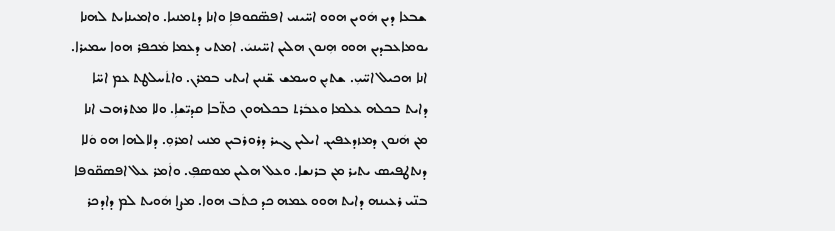ܫܒܥܐ ܕܝܢ ܗܿܘܝܢ ܗܘܘ ܐܚ̈ܝܢܝ ܐܦܣ̈ܩܘܦܐܼ ܘܐܢܐ ܕܬܡܢܝܐ. ܘܐܡܝܢܐܝܬ ܠܗܢܐ ܝܘܡܐܥܒܕܝܢ ܗܘܘ ܗܼܢܘܢ ܗܠܝܢ ܐܚ̈ܝܢܝܿ. ܐܡܬܝ ܕܥܡܐ ܡܿܟܦܪ ܗܘܐ ܚܡܝܪܐ. ܐܢܐ ܗܟܝܠ ܐܚ̈ܝܼ. ܫܬܝܼܢ ܘܚܡܫ ܫ̈ܢܝܢ ܐܝܬܝ ܒܡܪܢ. ܘܐܬܿܚܠܛܬ ܥܡ ܐܚ̈ܐ ܕܐܝܬ ܒܟܠܗ ܥܠܡܐ ܘܥܒܿܪܬ ܒܟܠܗܘܢ ܟܬ̈ܒܐ ܩܕܝ̈ܫܐܼ. ܘܠܐ ܡܬܪܗܒ ܐܢܐ ܡܢ ܗܿܢܘܢ ܕܡܙܕܥܦܝܢ. ܐܝܠܝܢ ܓܝܪ ܕܪܘܪܒܝܢ ܡܢܝ ܐܡܪܘܼ. ܕܠܐܠܗܐ ܗܘ ܘܿܠܐ ܕܢܬܛܦܝܣ ܝܬܝܪ ܡܢ ܒܪܢܫܐ. ܘܥܠ ܗܠܝܢ ܡܘܣܦܼ. ܘܐܿܡܪ ܥܠ ܐܦܣܩ̈ܘܦܐ ܒܢ̈ܝ ܪܥܝܢܗ ܕܐܝܬ ܗܘܘ ܥܡܗ ܟܕ ܟܬܿܒ ܗܘܐ. ܡܨܐ ܗܿܘܝܬ ܠܡ ܕܐܕܟܪ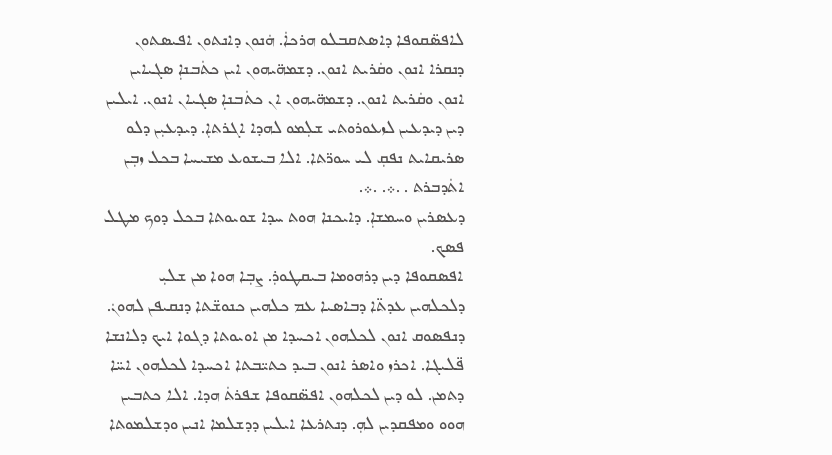ܠܐܦܣ̈ܩܘܦܐ ܕܐܣܬܩܒܠܘ ܗܪܟܐܿ. ܗܿܢܘܢ ܕܐܢܬܘܢ ܐܦܝܣܬܘܢ ܕܢܩܪܐ ܐܢܘܢ ܘܩܿܪܝܬ ܐܢܘܢ. ܕܫܡܗ̈ܝܗܘܢ ܐܝܢ ܟܬܿܒܢܐܼ ܣܓܝܐܝܢ ܐܢܘܢ ܘܩܿܪܝܬ ܐܢܘܢ. ܕܫܡܗ̈ܝܗܘܢ ܐܢ ܟܬܿܒܢܐܼ ܣܓܝܐܢ ܐܢܘܢ. ܐܝܠܝܢ ܕܝܢ ܕܝܕܥܝܢ ܠܙܥܘܪܘܬܝ ܫܠܼܡܘ ܠܗܕܐ ܐܓܪܬܐܼ. ܕܝܕܥܝܼܢ ܕܠܘ ܣܪܝܩܐܝܬ ܢܦܩܼ ܠܝ ܚܘܪ̈ܬܐ. ܐܠܐ ܒܝܫܘܥ ܡܫܝܚܐ ܒܟܠ ܙܒܼܢ ܐܬܿܕܒܪܬ . .܀. .܀.
ܕܥܣܪܝܢ ܘܚܡܫܐܼ. ܕܐܝܟܢܐ ܗܘܬ ܚܕܐ ܫܘܝܘܬܐ ܒܟܠ ܕܘܟ ܡܛܠ ܦܣܟ.
ܐܦܣܩܘܦܐ ܕܝܢ ܕܪܗܘܡܐ ܒܝܩܛܘܪܼ. ܨܒܼܐ ܗܘܐ ܡܢ ܫܠܝܼ ܕܠܟܠܗܝܢ ܥܕܬ̈ܐ ܕܒܐܣܝܐ ܥܡ ܟܠܗܝܢ ܟܢܘܫ̈ܬܐ ܕܢܩܝܦܢ ܠܗܘܢܿ. ܕܢܦܣܘܩ ܐܢܘܢ ܠܟܠܗܘܢ ܐܟܚܕܐ ܡܢ ܐܘܝܘܬܐ ܕܓܘܐ ܐܝܟ ܕܠܐܢܫܐ ܦ̈ܠܝܓܐ. ܐܟܪܙ ܘܐܣܪ ܐܢܘܢ ܒܝܕ ܟܬܝ̈ܒܬܐ ܐܟܚܕܐ ܠܟܠܗܘܢ ܐܚ̈ܐ ܕܬܡܢ. ܠܘ ܕܝܢ ܠܟܠܗܘܢ ܐܦܣ̈ܩܘܦܐ ܫܦܪܬܿ ܗܕܐ. ܐܠܐ ܟܬܒܝܢ ܗܘܘ ܘܡܦܩܕܝܢ ܠܗܼ. ܕܢܬܪܥܐ ܐܝܠܝܢ ܕܕܫܠܡܐ ܐܢܝܢ ܘܕܫܠܡܘܬܐ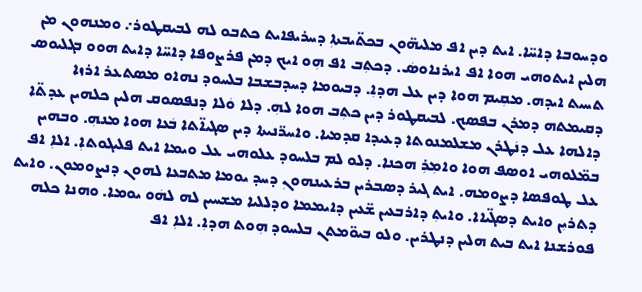ܘܕܚܘܒܐ ܕܐܚ̈ܐ. ܐܝܬ ܕܝܢ ܐܦ ܡܠܝܗ̈ܘܢ ܒܟܬ̈ܝܒܬܐܼ ܕܚܪܝܦܐܝܬ ܟܬܒܘ ܠܗ ܠܒܝܩܛܘܪ܇ ܘܡܢܗܘܢ ܡܢ ܗܠܝܢ ܐܝܬܘܗܝ ܗܘܐ ܐܦ ܐܝܪܢܐܘܣܿ. ܕܟܬܼܒ ܐܦ ܗܼܘ ܐܝܟ ܕܡܢ ܦܪܨܘܦܐ ܕܐܚ̈ܐ ܕܐܝܬ ܗܘܘ ܒܓܠܝܘܣ ܬܚܝܬ ܐܝܕܗ. ܡܩܼܝܡ ܗܘܐ ܕܝܢ ܥܠ ܗܕܐܼ. ܕܒܝܘܡܐ ܕܚܕܒܫܒܐ ܒܠܚܘܕ ܢܗܐܘ ܡܣܬܥܪ ܐܪܙܐ ܕܩܝܡܬܗ ܕܡܪܢ ܒܦܣܟ. ܠܒܝܩܛܘܪ ܕܝܢ ܟܬܼܒ ܗܘܐ ܠܗܼ. ܕܠܐ ܘܿܠܐ ܕܢܦܣܘܩ ܗܠܝܢ ܟܠܗܝܢ ܥܕܬ̈ܐ ܕܐܠܗܐ ܥܠ ܕܢܿܛܪܢ ܡܫܠܡܢܘܬܐ ܕܥܝܕܐ ܩܕܡܝܐ. ܘܐܚܪ̈ܢܝܬܐ ܕܝܢ ܣܓܝܐ̈ܬܐ ܒܿܥܐ ܗܘܐ ܡܢܗܼ. ܘܒܗܝܢ ܒܡ̈ܠܘܗܝ ܐܘܣܦ ܗܘܐ ܘܐܡܼܪܼ ܗܟܢܐ. ܕܠܘ ܠܡ ܒܠܚܘܕ ܥܠܘܗܝ ܥܠ ܘܝܡܐ ܐܝܬ ܦܠܝܓܘܬܐܼ. ܐܠܐܼ ܐܦ ܥܠ ܛܘܦܣܐ ܕܨܘܡܗ. ܐܝܬ ܓܝܪ ܕܣܒܪܝܢ ܒܪܥܝܢܗܘܢܼ ܕܚܕ ܝܘܡܐ ܡܬܒܥܐ ܠܗܘܢ ܕܢܨܘܡܘܢ. ܘܐܝܬ ܕܬܪܝܼܢ ܘܐܝܬ ܕܣܓ̈ܝܐܐ. ܘܐܝܬܼ ܕܐܪܒܥܝܢ ܫ̈ܥܝܢ ܕܐܝܡܡܐ ܘܕܠܠܝܐ ܡܫܚܝܢ ܠܗ ܠܗܿܘ ܝܘܡܐ. ܘܗܢܐ ܟܠܗ ܦܘܪܫܢܐ ܐܝܬ ܒܝܬ ܗܠܝܢ ܕܢܛܪܝܢ. ܘܠܘ ܒܝܘ̈ܡܬܢ ܒܠܚܘܕ ܗܼܘܬ ܗܕܐܼ. ܐܠܐܼ ܐܦ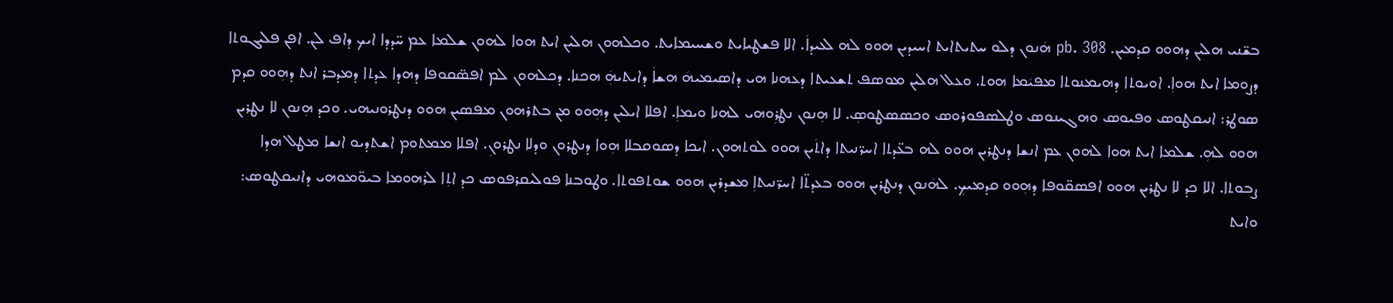ܒܫ̈ܢܝ ܗܠܝܢ ܕܗܘܘ ܩܕܡܝܢ. pb. 308 ܗܿܢܘܢ ܕܠܘ ܚܬܝܬܐܝܬ ܐܚܝܕܝܢ ܗܘܘ ܠܗ ܠܥܝܕܐܿ. ܐܠܐ ܦܫܛܝܐܝܬ ܘܫܚܝܡܐܝܬ. ܘܟܠܗܘܢ ܗܠܝܢ ܐܝܬ ܗܘܐ ܠܗܘܢ ܫܠܡܐ ܥܡ ܚ̈ܕܕܐ ܐܝܟ ܕܐܦ ܠܢ. ܐܦܢ ܦܠܝܓܘܬܐ ܕܨܘܡܐ ܐܝܬ ܗܘܐܼ. ܐܘܝܘܬܐ ܕܗܝܡܢܘܬܐ ܡܦܝܿܡܐ ܗܘܬ. ܘܥܠ ܗܠܝܢ ܡܘܣܦ ܬܫܥܝܬܐ ܕܥܗܢܐ ܗܝ ܕܐܣܝܡܝܗܿ ܗܫܐܿ ܕܐܝܬܝܗܼܿ ܗܟܢܐ. ܕܟܠܗܘܢ ܠܡ ܐܦܣ̈ܩܘܦܐ ܕܗܕܐ ܥܕܬܐ ܕܡܕܒܪ ܐܢܬ ܕܗܼܘܘ ܩܕܡ ܣܘܛܪ: ܐܢܝܩܛܘܣ ܘܦܝܘܣ ܘܗܓܝܢܘܣ ܘܛܠܣܦܘܪܘܣ ܘܟܣܣܛܘܣܼ. ܠܐ ܗܼܢܘܢ ܢܛܪܼܘܗܝ ܠܗܢܐ ܘܝܡܐܼ. ܐܦܠܐ ܐܝܠܝܢ ܕܗܼܘܘ ܡܢ ܒܬܪܗܘܢ ܡܦܣܝܢ ܗܘܘ ܕܢܛܪܘܢܝܗܝ. ܘܟܕ ܗܼܢܘܢ ܠܐ ܢܛܪܝܢ ܗܘܘ ܠܗܼ. ܫܠܡܐ ܐܝܬ ܗܘܐ ܠܗܘܢ ܥܡ ܐܢܫܐ ܕܢܛܪܝܢ ܗܘܘ ܠܗ ܒܥ̈ܕܬܐ ܐܚܪ̈ܢܝܬܐ ܕܐܬܿܝܢ ܗܘܘ ܠܘܬܗܘܢ. ܐܝܟܐ ܕܣܘܩܒܠܐ ܗܼܘܐ ܕܢܛܪܘܢ ܘܕܠܐ ܢܛܪܘܢܼ. ܐܦܠܐ ܡܡܬܘܡ ܐܫܬܕܝܘ ܐܢܫܐ ܡܛܠ ܗܕܐ ܨܒܘܬܐ. ܐܠܐ ܟܕ ܠܐ ܢܛܪܝܢ ܗܘܘ ܐܦܣܩ̈ܘܦܐ ܕܗܼܘܘ ܩܕܡܝܟܼ. ܠܗܿܢܘܢ ܕܢܛܪܝܢ ܗܘܘ ܒܥܕܬ̈ܐ ܐܚܪ̈ܢܝܬܐܼ ܡܫܕܪܝܢ ܗܘܘ ܫܘܬܦܘܬܐ. ܘܛܘܒܢܐ ܦܘܠܝܩܪܦܘܣ ܟܕ ܐܬܼܐ ܠܪܗܘܡܐ ܒܝܘ̈ܡܘܗܝ ܕܐܢܝܩܛܘܣ: ܘܐܝܬ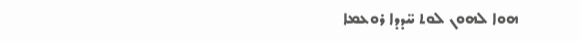ܗܘܐ ܠܗܘܢ ܠܘܬ ܚ̈ܕܕܐ ܪܘܥܡܐ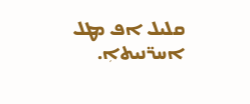ܩܠܝܠ ܐܦ ܡܛܠ ܐܚܪ̈ܢܝܬܐܼ.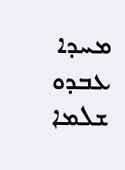ܡܚܕܐ ܥܒܕܘ ܫܠܡܐ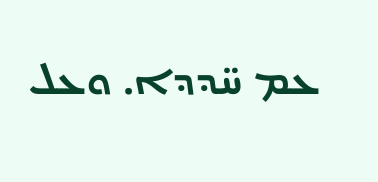ܥܡ ܚ̈ܕܕܐ. ܘܥܠ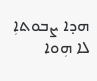ܗܕܐ ܨܒܘܬܐܼ ܠܐ ܗܼܘܐ